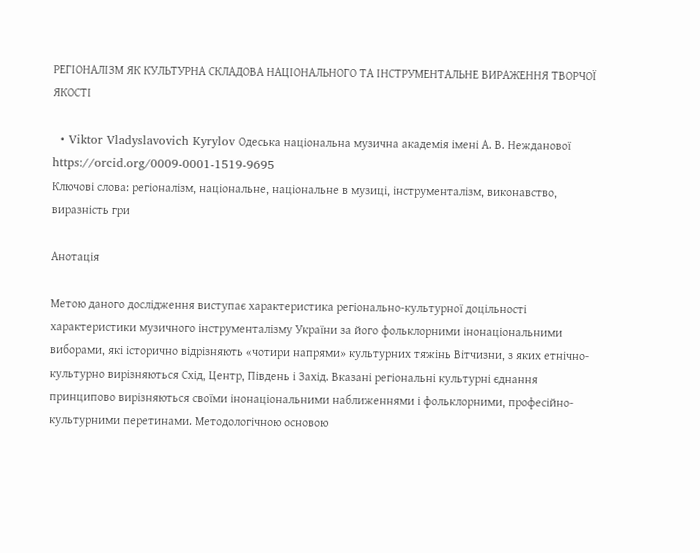РЕГІОНАЛІЗМ ЯК КУЛЬТУРНА СКЛАДОВА НАЦІОНАЛЬНОГО ТА ІНСТРУМЕНТАЛЬНЕ ВИРАЖЕННЯ ТВОРЧОЇ ЯКОСТІ

  • Viktor Vladyslavovich Kyrylov Одеська національна музична академія імені А. В. Нежданової https://orcid.org/0009-0001-1519-9695
Ключові слова: регіоналізм, національне, національне в музиці, інструменталізм, виконавство, виразність гри

Анотація

Метою даного дослідження виступає характеристика регіонально-культурної доцільності характеристики музичного інструменталізму України за його фольклорними інонаціональними виборами, які історично відрізняють «чотири напрями» культурних тяжінь Вітчизни, з яких етнічно-культурно вирізняються Схід, Центр, Південь і Захід. Вказані регіональні культурні єднання принципово вирізняються своїми інонаціональними наближеннями і фольклорними, професійно-культурними перетинами. Методологічною основою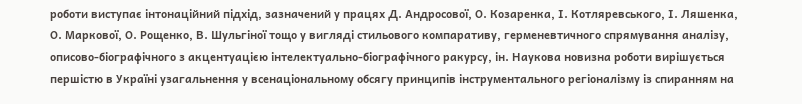роботи виступає інтонаційний підхід, зазначений у працях Д. Андросової, О. Козаренка, І. Котляревського, І. Ляшенка, О. Маркової, О. Рощенко, В. Шульгіної тощо у вигляді стильового компаративу, герменевтичного спрямування аналізу, описово-біографічного з акцентуацією інтелектуально-біографічного ракурсу, ін. Наукова новизна роботи вирішується першістю в Україні узагальнення у всенаціональному обсягу принципів інструментального регіоналізму із спиранням на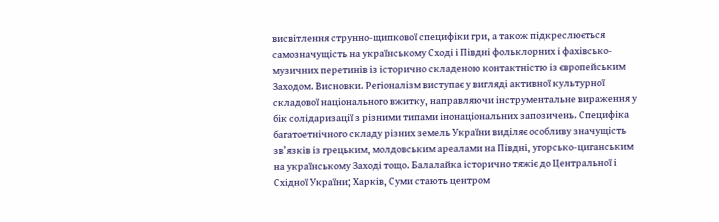висвітлення струнно-щипкової специфіки гри, а також підкреслюється самозначущість на українському Сході і Півдні фольклорних і фахівсько-музичних перетинів із історично складеною контактністю із європейським Заходом. Висновки. Регіоналізм виступає у вигляді активної культурної складової національного вжитку, направляючи інструментальне вираження у бік солідаризації з різними типами інонаціональних запозичень. Специфіка багатоетнічного складу різних земель України виділяє особливу значущість зв’язків із грецьким, молдовським ареалами на Півдні, угорсько-циганським на українському Заході тощо. Балалайка історично тяжіє до Центральної і Східної України; Харків, Суми стають центром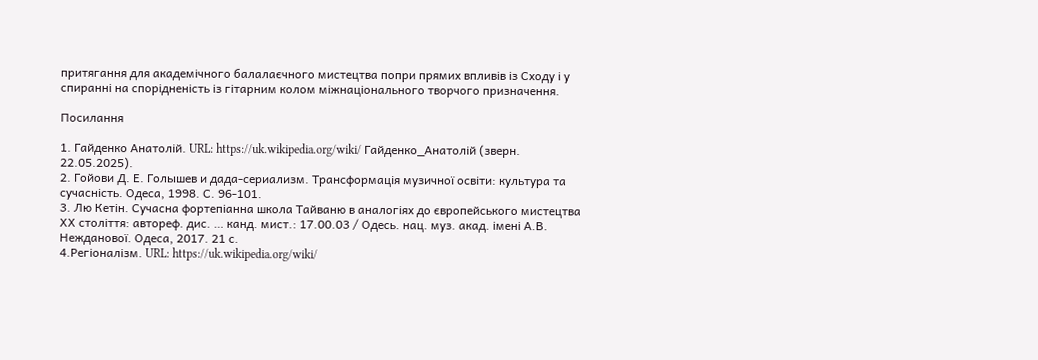притягання для академічного балалаєчного мистецтва попри прямих впливів із Сходу і у спиранні на спорідненість із гітарним колом міжнаціонального творчого призначення.

Посилання

1. Гайденко Анатолій. URL: https://uk.wikipedia.org/wiki/ Гайденко_Анатолій (зверн. 22.05.2025).
2. Гойови Д. Е. Голышев и дада-сериализм. Трансформація музичної освіти: культура та сучасність. Одеса, 1998. С. 96-101.
3. Лю Кетін. Сучасна фортепіанна школа Тайваню в аналогіях до європейського мистецтва ХХ століття: автореф. дис. … канд. мист.: 17.00.03 / Одесь. нац. муз. акад. імені А.В. Нежданової. Одеса, 2017. 21 с.
4.Регіоналізм. URL: https://uk.wikipedia.org/wiki/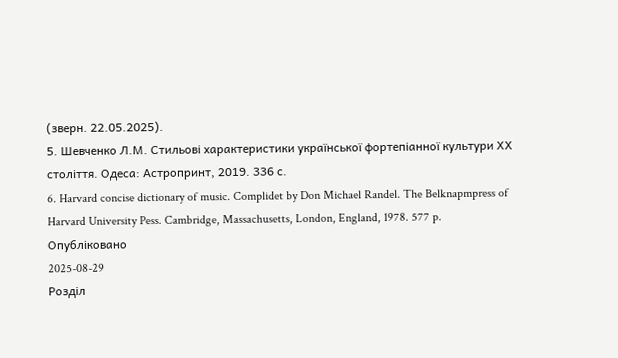(зверн. 22.05.2025).
5. Шевченко Л.М. Стильові характеристики української фортепіанної культури ХХ століття. Одеса: Астропринт, 2019. 336 с.
6. Harvard concise dictionary of music. Complidet by Don Michael Randel. The Belknapmpress of Harvard University Pess. Cambridge, Massachusetts, London, England, 1978. 577 p.
Опубліковано
2025-08-29
Розділ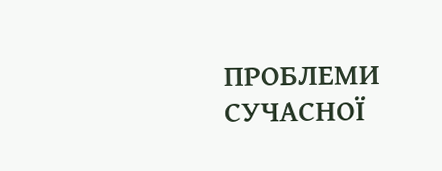ПРОБЛЕМИ СУЧАСНОЇ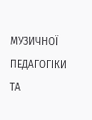МУЗИЧНОЇ ПЕДАГОГІКИ ТА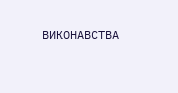ВИКОНАВСТВА